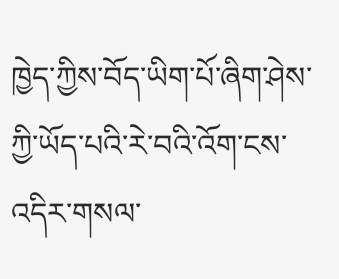ཁྱེད་ཀྱིས་བོད་ཡིག་པོ་ཞིག་ཤེས་ཀྱི་ཡོད་པའི་རེ་བའི་འོག་ངས་འདིར་གསལ་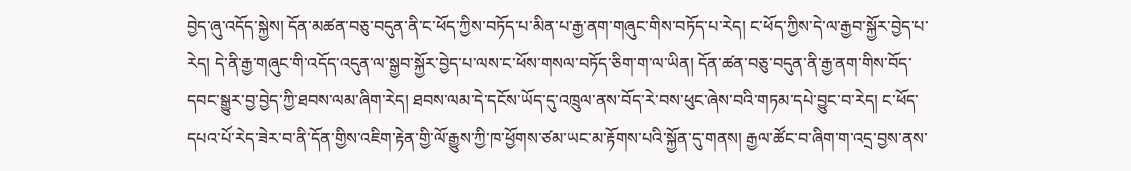བྱེད་ཞུ་འདོད་སྐྱེས། དོན་མཚན་བཅུ་བདུན་ནི་ང་ཕོད་ཀྱིས་བཏོད་པ་མིན་པ་རྒྱ་ནག་གཞུང་གིས་བཏོད་པ་རེད། ང་ཕོད་ཀྱིས་དེ་ལ་རྒྱབ་སྐྱོར་བྱེད་པ་རེད། དེ་ནི་རྒྱ་གཞུང་གི་འདོད་འདུན་ལ་སྒྱབ་སྐྱོར་བྱེད་པ་ལས་ང་ཕོས་གསལ་བཏོད་ཅིག་ག་ལ་ཡིན། དོན་ཚན་བཅུ་བདུན་ནི་རྒྱ་ནག་གིས་བོད་དབང་སྒྱུར་བྱ་བྱེད་ཀྱི་ཐབས་ལམ་ཞིག་རེད། ཐབས་ལམ་དེ་དངོས་ཡོད་དུ་འཁྲུལ་ནས་བོད་རེ་བས་ཕུང་ཞེས་བའི་གཏམ་དཔེ་བྱུང་བ་རེད། ང་ཕོད་དཔའ་པོ་རེད་ཟེར་བ་ནི་དོན་གྱིས་འཇིག་རྟེན་གྱི་ལོ་རྒྱུས་ཀྱི་ཁ་ཕྱོགས་ཙམ་ཡང་མ་རྟོགས་པའི་སྐྱོན་དུ་གནས། རྒྱལ་ཚོང་བ་ཞིག་ག་འདྲ་བྱས་ནས་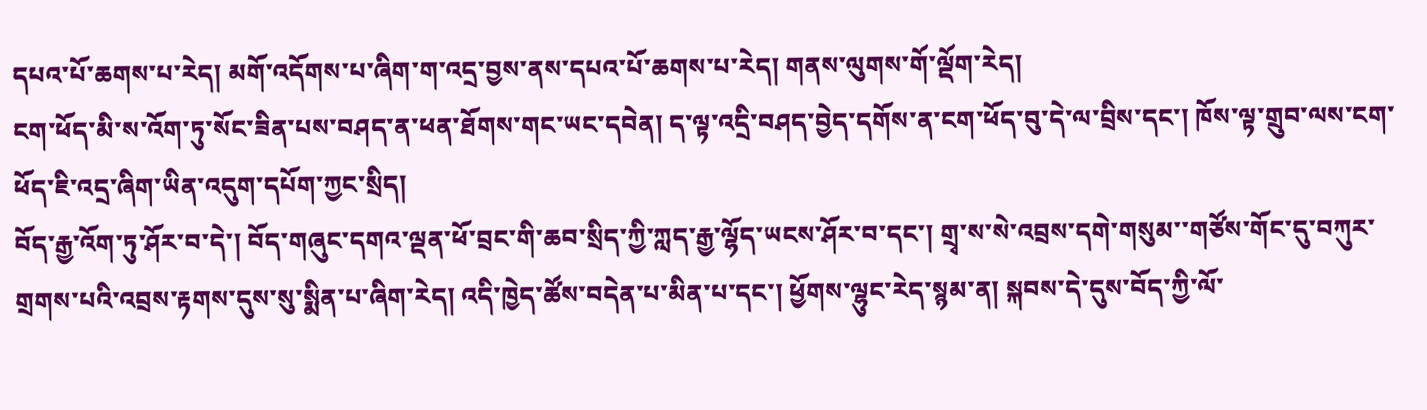དཔའ་པོ་ཆགས་པ་རེད། མགོ་འདོགས་པ་ཞིག་ག་འདྲ་བྱས་ནས་དཔའ་པོ་ཆགས་པ་རེད། གནས་ལུགས་གོ་ལྡོག་རེད།
ངག་ཕོད་མི་ས་འོག་ཏུ་སོང་ཟིན་པས་བཤད་ན་ཕན་ཐོགས་གང་ཡང་དབེན། ད་ལྟ་འདྲི་བཤད་བྱེད་དགོས་ན་ངག་ཕོད་བུ་དེ་ལ་བྲིས་དང་། ཁོས་ལྟ་གྲུབ་ལས་ངག་ཕོད་ཇི་འདྲ་ཞིག་ཡིན་འདུག་དཔོག་ཀྱང་སྲིད།
བོད་རྒྱ་འོག་ཏུ་ཤོར་བ་དེ་། བོད་གཞུང་དགའ་ལྡན་ཕོ་བྲང་གི་ཆབ་སྲིད་ཀྱི་ཀླད་རྒྱ་ལྷོད་ཡངས་ཤོར་བ་དང་། གྲྭ་ས་སེ་འབྲས་དགེ་གསུམ་་གཙོས་གོང་དུ་བཀུར་གྲགས་པའི་འབྲས་རྟགས་དུས་སུ་སྨིན་པ་ཞིག་རེད། འདི་ཁྱེད་ཚོས་བདེན་པ་མིན་པ་དང་། ཕྱོགས་ལྷུང་རེད་སྙམ་ན། སྐབས་དེ་དུས་བོད་ཀྱི་ལོ་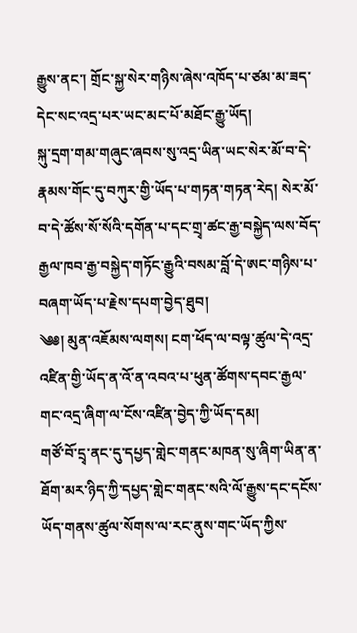རྒྱུས་ནང་། གྲོང་སྐྱ་སེར་གཉིས་ཞེས་འཁོད་པ་ཙམ་མ་ཟད་དེང་སང་འདྲ་པར་ཡང་མང་པོ་མཐོང་རྒྱུ་ཡོད།
སྐུ་དྲག་གམ་གཞུང་ཞབས་སུ་འདྲ་ཡིན་ཡང་སེར་མོ་བ་དེ་རྣམས་གོང་དུ་བཀུར་གྱི་ཡོད་པ་གཏན་གཏན་རེད། སེར་མོ་བ་དེ་ཚོས་སོ་སོའི་དགོན་པ་དང་གྲྭ་ཚང་རྒྱ་བསྐྱེད་ལས་བོད་རྒྱལ་ཁབ་རྒྱ་བསྐྱེད་གཏོང་རྒྱུའི་བསམ་བློ་དེ་ཨང་གཉིས་པ་བཞག་ཡོད་པ་རྗེས་དཔག་བྱེད་ཐུབ།
༄༅། མུན་འཇོམས་ལགས། ངག་ཕོད་ལ་བལྟ་ཚུལ་དེ་འདྲ་འཛིན་གྱི་ཡོད་ན་འོ་ན་འབའ་པ་ཕུན་ཚོགས་དབང་རྒྱལ་གང་འདྲ་ཞིག་ལ་ངོས་འཛིན་བྱེད་ཀྱི་ཡོད་དམ།
གཙོ་བོ་དྲྭ་ནང་དུ་དཔྱད་གླེང་གནང་མཁན་སུ་ཞིག་ཡིན་ན་ཐོག་མར་ཉིད་ཀྱི་དཔྱད་གླེང་གནང་སའི་ལོ་རྒྱུས་དང་དངོས་ཡོད་གནས་ཚུལ་སོགས་ལ་རང་ནུས་གང་ཡོད་ཀྱིས་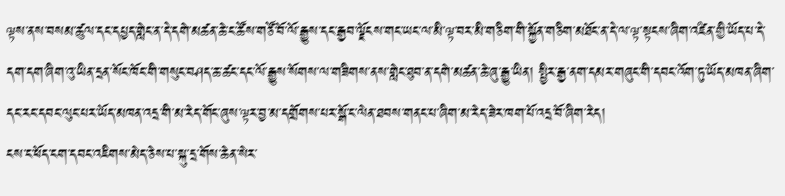ལྟས་ནས་བསམ་ཚུལ་དང་དཔྱད་གླེང་ན་དེ་དགེ་མཚན་ཆེ་ང་ཚོས་གཙོ་བོ་ལོ་རྒྱུས་དང་རྒྱབ་ལྗོངས་གང་ཡང་ལ་མི་ལྟ་བར་མི་གཅིག་གི་སྐྱོན་གཅིག་མཐོང་ན་དེ་ལ་ལྟ་སྟངས་ཞིག་འཛིན་གྱི་ཡོད་པ་དེ་དག་དག་ཞིག་འུ་ཡིན་དྲན་སོང་ཁོང་གི་གསུང་བཤད་ཆ་ཚང་དང་ལོ་རྒྱུས་སོགས་ལ་གཟིགས་ནས་གླེང་ཐུབ་ན་དགེ་མཚན་ཆེ་ཞུ་རྒྱུ་ཡིན། སྤྱིར་རྒྱ་ནག་དམར་གཞུང་གི་དབང་འོག་ཏུ་ཡོད་མཁན་ཞིག་དང་རང་དབང་ལུང་པར་ཡོད་མཁན་འདྲ་གི་མ་རེད་གོང་ཞུས་ལྟར་བྱ་མ་དགྲོགས་པར་སྒོ་ང་ལེན་ཐབས་གནང་པ་ཞིག་མ་རེད་ཟེར་ཁག་པོ་འདྲ་བོ་ཞིག་རེད།
ངས་ང་ཕོད་ངག་དབང་འཇིགས་མེད་ཅེས་པ་སྐུ་དྲ་གོས་ཆེན་སེར་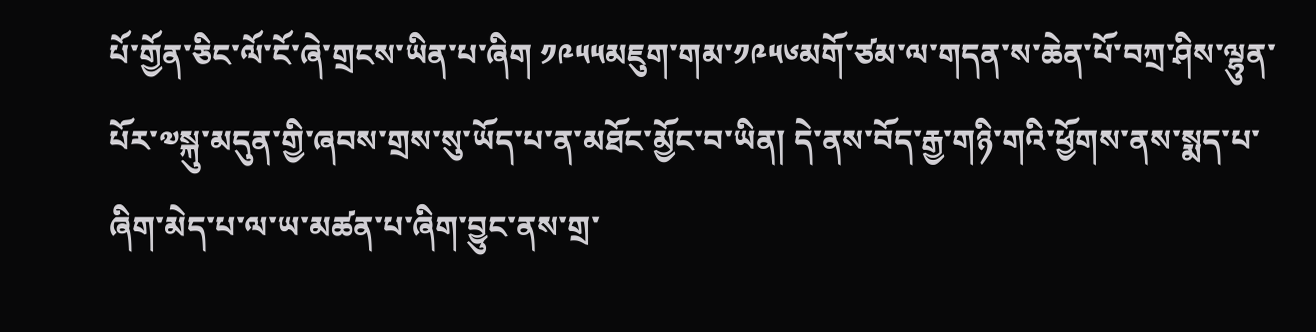པོ་གྱོན་ཅིང་ལོ་ངོ་ཞེ་གྲངས་ཡིན་པ་ཞིག ༡༩༥༥མཇུག་གམ་༡༩༥༦མགོ་ཙམ་ལ་གདན་ས་ཆེན་པོ་བཀྲ་ཤིས་ལྷུན་པོར་༧སྐུ་མདུན་གྱི་ཞབས་གྲས་སུ་ཡོད་པ་ན་མཐོང་མྱོང་བ་ཡིན། དེ་ནས་བོད་རྒྱ་གཉི་གའི་ཕྱོགས་ནས་སྨད་པ་ཞིག་མེད་པ་ལ་ཡ་མཚན་པ་ཞིག་བྱུང་ནས་གྲ་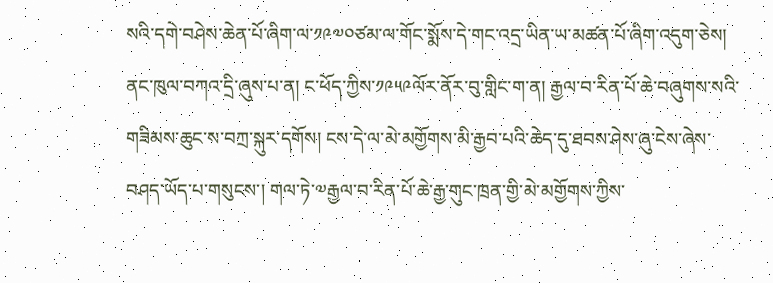སའི་དགེ་བཤེས་ཆེན་པོ་ཞིག་ལ་༡༩༧༠ཙམ་ལ་གོང་སྨོས་དེ་གང་འདྲ་ཡིན་ཡ་མཚན་པོ་ཞིག་འདུག་ཅེས། ནང་ཁུལ་བཀའ་དྲི་ཞུས་པ་ན། ང་ཕོད་ཀྱིས་༡༩༥༩ལོར་ནོར་བུ་གླིང་ག་ན། རྒྱལ་བ་རིན་པོ་ཆེ་བཞུགས་སའི་གཟིམས་ཆུང་ས་བཀྲ་སྐུར་དགོས། ངས་དེ་ལ་མེ་མགྱོགས་མི་རྒྱབ་པའི་ཆེད་དུ་ཐབས་ཤེས་ཞུ་ངེས་ཞེས་བཤད་ཡོད་པ་གསུངས་། གལ་ཏེ་༧རྒྱལ་བ་རིན་པོ་ཆེ་རྒྱ་གུང་ཁྲན་གྱི་མེ་མགྱོགས་ཀྱིས་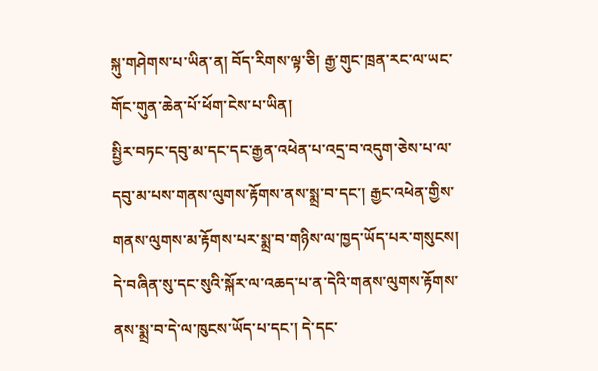སྐུ་གཤེགས་པ་ཡིན་ན། བོད་རིགས་ལྟ་ཅི། རྒྱ་གུང་ཁྲན་རང་ལ་ཡང་གོང་གུན་ཆེན་པོ་ཕོག་ངེས་པ་ཡིན།
སྤྱིར་བཏང་དབུ་མ་དང་དང་རྒྱན་འཕེན་པ་འདྲ་བ་འདུག་ཅེས་པ་ལ་དབུ་མ་པས་གནས་ལུགས་རྟོགས་ནས་སྨྲ་བ་དང་། རྒྱང་འཕེན་གྱིས་གནས་ལུགས་མ་རྟོགས་པར་སྨྲ་བ་གཉིས་ལ་ཁྱད་ཡོད་པར་གསུངས། དེ་བཞིན་སུ་དང་སུའི་སྐོར་ལ་འཆད་པ་ན་དེའི་གནས་ལུགས་རྟོགས་ནས་སྨྲ་བ་དེ་ལ་ཁུངས་ཡོད་པ་དང་། དེ་དང་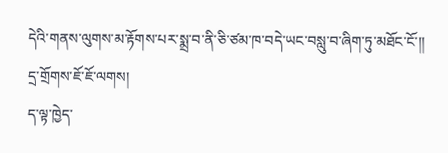དེའི་གནས་ལུགས་མ་རྟོགས་པར་སྨྲ་བ་ནི་ཅི་ཙམ་ཁ་བདེ་ཡང་བསླུ་བ་ཞིག་ཏུ་མཐོང་ངོ་།།
དྲ་གྲོགས་ཇོ་ཇོ་ལགས།
ད་ལྟ་ཁྱེད་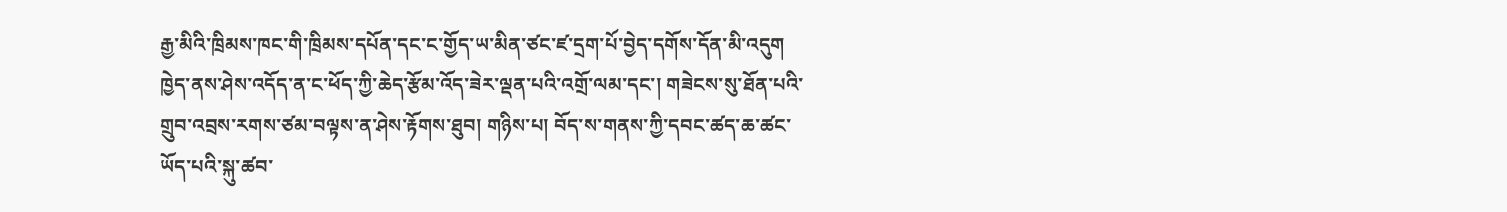རྒྱ་མིའི་ཁྲིམས་ཁང་གི་ཁྲིམས་དཔོན་དང་ང་གྱོད་ཡ་མིན་ཙང་ཛ་དྲག་པོ་བྱེད་དགོས་དོན་མི་འདུག
ཁྱེད་ནས་ཤེས་འདོད་ན་ང་ཕོད་ཀྱི་ཆེད་རྩོམ་འོད་ཟེར་ལྡན་པའི་འགྲོ་ལམ་དང་། གཟེངས་སུ་ཐོན་པའི་གྲུབ་འབྲས་རགས་ཙམ་བལྟས་ན་ཤེས་རྟོགས་ཐུབ། གཉིས་པ། བོད་ས་གནས་ཀྱི་དབང་ཚད་ཆ་ཚང་ཡོད་པའི་སྐུ་ཚབ་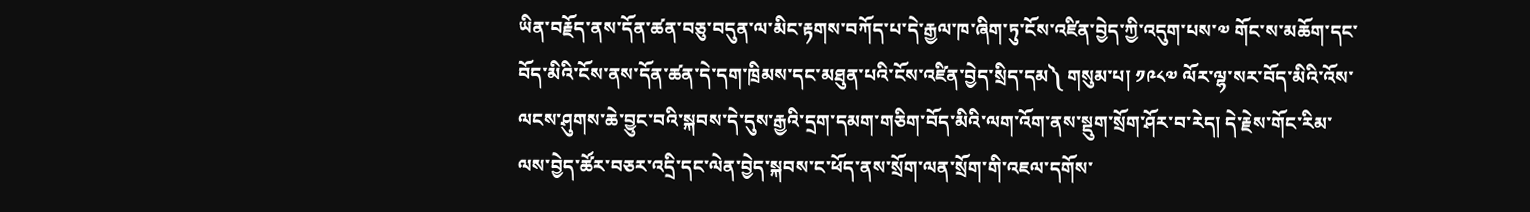ཡིན་བརྗོད་ནས་དོན་ཚན་བཅུ་བདུན་ལ་མིང་རྟགས་བཀོད་པ་དེ་རྒྱལ་ཁ་ཞིག་ཏུ་ངོས་འཛིན་བྱེད་ཀྱི་འདུག་པས་༧ གོང་ས་མཆོག་དང་བོད་མིའི་ངོས་ནས་དོན་ཚན་དེ་དག་ཁྲིམས་དང་མཐུན་པའི་ངོས་འཛིན་བྱེད་སྲིད་དམ༽ གསུམ་པ། ༡༩༨༧ ལོར་ལྷ་སར་བོད་མིའི་འོས་ལངས་ཤུགས་ཆེ་བྱུང་བའི་སྐབས་དེ་དུས་རྒྱའི་དྲག་དམག་གཅིག་བོད་མིའི་ལག་འོག་ནས་སྡུག་སྲོག་ཤོར་བ་རེད། དེ་རྗེས་གོང་རིམ་ལས་བྱེད་ཚོར་བཅར་འདྲི་དང་ལེན་བྱེད་སྐབས་ང་ཕོད་ནས་སྲོག་ལན་སྲོག་གི་འཇལ་དགོས་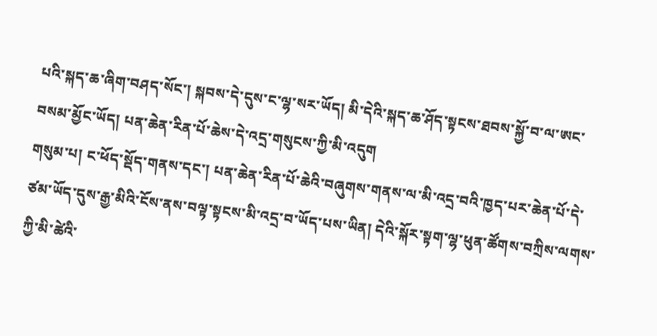པའི་སྐད་ཆ་ཞིག་བཤད་སོང་། སྐབས་དེ་དུས་ང་ལྷ་སར་ཡོད། མི་དེའི་སྐད་ཆ་ཤོད་སྟངས་ཐབས་སྐྱོ་བ་ལ་ཨང་བསམ་མྱོང་ཡོད། པན་ཆེན་རིན་པོ་ཆེས་དེ་འདྲ་གསུངས་ཀྱི་མི་འདུག
གསུམ་པ། ང་ཕོད་སྡོད་གནས་དང་། པན་ཆེན་རིན་པོ་ཆེའི་བཞུགས་གནས་ལ་མི་འདྲ་བའི་ཁྱད་པར་ཆེན་པོ་དེ་ཙམ་ཡོད་དུས་རྒྱ་མིའི་ངོས་ནས་བལྟ་སྟངས་མི་འདྲ་བ་ཡོད་པས་ཡིན། དེའི་སྐོར་སྟག་ལྷ་ཕུན་ཚོགས་བཀྲིས་ལགས་ཀྱི་མི་ཚེའི་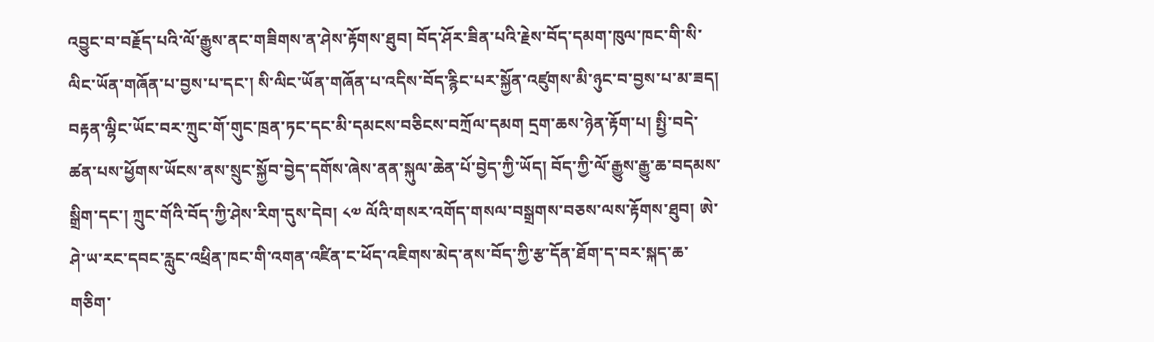འབྱུང་བ་བརྗོད་པའི་ལོ་རྒྱུས་ནང་གཟིགས་ན་ཤེས་རྟོགས་ཐུབ། བོད་ཤོར་ཟིན་པའི་རྗེས་བོད་དམག་ཁུལ་ཁང་གི་སི་ལིང་ཡོན་གཞོན་པ་བྱས་པ་དང་། སི་ལིང་ཡོན་གཞོན་པ་འདིས་བོད་རྙིང་པར་སྐྱོན་འཛུགས་མི་ཉུང་བ་བྱས་པ་མ་ཟད། བརྟན་ལྷིང་ཡོང་བར་ཀྲུང་གོ་གུང་ཁྲན་ཏང་དང་མི་དམངས་བཅིངས་བཀྲོལ་དམག དྲག་ཆས་ཉེན་རྟོག་པ། སྤྱི་བདེ་ཚན་པས་ཕྱོགས་ཡོངས་ནས་སྲུང་སྐྱོབ་བྱེད་དགོས་ཞེས་ནན་སྐུལ་ཆེན་པོ་བྱེད་ཀྱི་ཡོད། བོད་ཀྱི་ལོ་རྒྱུས་རྒྱུ་ཆ་བདམས་སྒྲིག་དང་། ཀྲུང་གོའི་བོད་ཀྱི་ཤེས་རིག་དུས་དེབ། ༨༧ ལོའི་གསར་འགོད་གསལ་བསྒྲགས་བཅས་ལས་རྟོགས་ཐུབ། ཨེ་ཤེ་ཡ་རང་དབང་རླུང་འཕྲིན་ཁང་གི་འགན་འཛིན་ང་ཕོད་འཇིགས་མེད་ནས་བོད་ཀྱི་རྩ་དོན་ཐོག་ད་བར་སྐད་ཆ་གཅིག་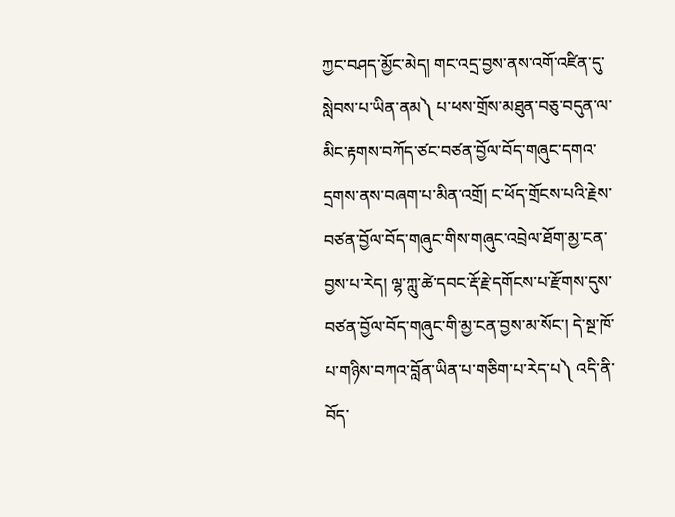ཀྱང་བཤད་མྱོང་མེད། གང་འདྲ་བྱས་ནས་འགོ་འཛིན་དུ་སླེབས་པ་ཡིན་ནམ༽ པ་ཕས་གྲོས་མཐུན་བཅུ་བདུན་ལ་མིང་རྟགས་བཀོད་ཙང་བཙན་བྱོལ་བོད་གཞུང་དགའ་དྲགས་ནས་བཞག་པ་མིན་འགྲོ། ང་ཕོད་གྲོངས་པའི་རྗེས་བཙན་བྱོལ་བོད་གཞུང་གིས་གཞུང་འབྲེལ་ཐོག་མྱ་ངན་བྱས་པ་རེད། ལྷ་ཀླུ་ཚེ་དབང་རྡོ་རྗེ་དགོངས་པ་རྫོགས་དུས་བཙན་བྱོལ་བོད་གཞུང་གི་མྱ་ངན་བྱས་མ་སོང་། དེ་སྔ་ཁོ་པ་གཉིས་བཀའ་བློན་ཡིན་པ་གཅིག་པ་རེད་པ༽ འདི་ནི་བོད་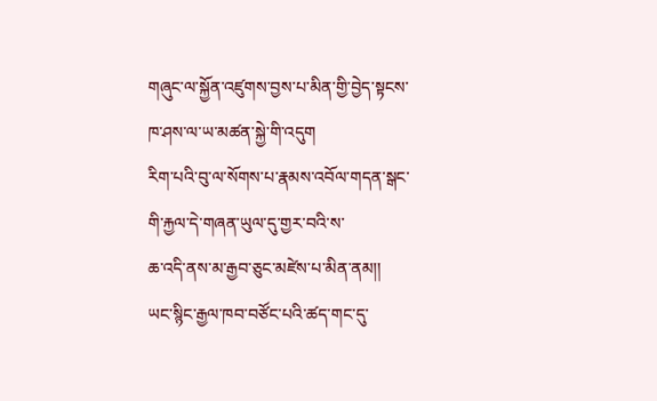གཞུང་ལ་སྐྱོན་འཛུགས་བྱས་པ་མིན་གྱི་བྱེད་སྟངས་ཁ་ཤས་ལ་ཡ་མཚན་སྐྱེ་གི་འདུག
རིག་པའི་བུ་ལ་སོགས་པ་རྣམས་འབོལ་གདན་སྒང་གི་རྐྱལ་དེ་གཞན་ཡུལ་དུ་གྱར་བའི་ས་
ཆ་འདི་ནས་མ་རྒྱབ་ཅུང་མཛེས་པ་མིན་ནམ།།
ཡང་སྙིང་རྒྱལ་ཁབ་བཙོང་པའི་ཚད་གང་དུ་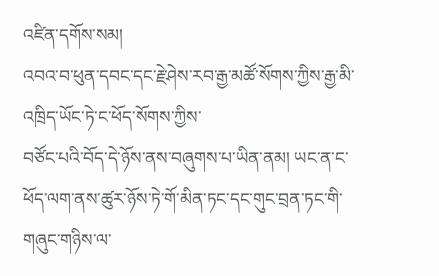འཛིན་དགོས་སམ།
འབའ་བ་ཕུན་དབང་དང་རྗེ་ཤེས་རབ་རྒྱ་མཚོ་སོགས་ཀྱིས་རྒྱ་མི་འཁྲིད་ཡོང་ཏེ་ང་ཕོད་སོགས་ཀྱིས་
བཙོང་པའི་བོད་དེ་ཉོས་ནས་བཞུགས་པ་ཡིན་ནམ། ཡང་ན་ང་ཕོད་ལག་ནས་ཚུར་ཉོས་ཏེ་གོ་མིན་ཏང་དང་གུང་བྲན་ཏང་གི་གཞུང་གཉིས་ལ་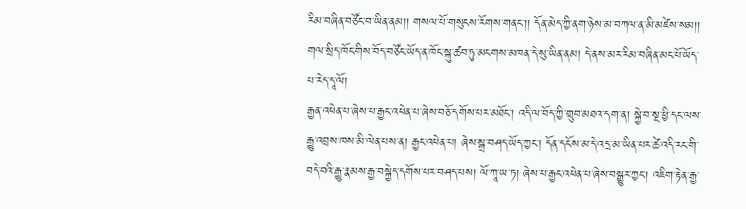རིམ་བཞིན་བཙོང་བ་ཡིན་ནམ།། གསལ་པོ་གསུངས་རོགས་གནང་།། དོན་མེད་ཀྱི་ནག་ཉེས་མ་བཀལ་ན་མི་མཛེས་སམ།། གལ་སྲིད་ཁོང་གིས་བོད་བཙོང་ཡོད་ན་ཁོང་སྐུ་ཚབ་ཏུ་མངགས་མཁན་དེ་སུ་ཡིན་ནམ། དེ་ནས་མར་རིམ་བཞིན་མང་པོ་ཡོད་པ་རེད་དཱ་ལོ།
རྒྱན་འཕེན་པ་ཞེས་པ་རྒྱང་འཕེན་པ་ཞེས་བཅོ་དགོས་པར་མཐོང་། འདི་ལ་བོད་ཀྱི་གྲུབ་མཐའ་དག་ན། སྐྱེ་བ་སྔ་ཕྱི་དང་ལས་རྒྱུ་འབྲས་ཁས་མི་ལེན་པས་ན། རྒྱང་འཕེན་པ། ཞེས་སྒྲ་བཤད་ཡོད་ཀྱང་། དོན་དངོས་མ་དེ་འདྲ་མ་ཡིན་པར་ཚེ་འདི་རང་གི་བདེ་བའི་རྒྱུ་རྣམས་རྒྱ་བསྐྱེད་དགོས་པར་བཤད་པས། ལོ་ཀཱ་ཡ་ཏ། ཞེས་པ་རྒྱང་འཕེན་པ་ཞེས་བསྒྱུར་ཀྱང་། འཇིག་རྟེན་རྒྱ་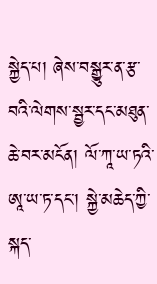སྐྱེད་པ། ཞེས་བསྒྱུར་ན་རྩ་བའི་ལེགས་སྦྱར་དང་མཐུན་ཆེ་བར་མངོན། ལོ་ཀཱ་ཡ་ཏའི་ ཨཱ་ཡ་ཏ་དང་། སྐྱེ་མཆེད་ཀྱི་སྐད་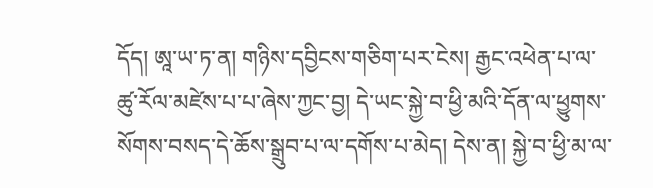དོད། ཨཱ་ཡ་ཏ་ན། གཉིས་དབྱིངས་གཅིག་པར་ངེས། རྒྱང་འཕེན་པ་ལ་ཚུ་རོལ་མཛེས་པ་པ་ཞེས་ཀྱང་བྱ། དེ་ཡང་སྐྱེ་བ་ཕྱི་མའི་དོན་ལ་ཕྱུགས་སོགས་བསད་དེ་ཆོས་སྒྲུབ་པ་ལ་དགོས་པ་མེད། དེས་ན། སྐྱེ་བ་ཕྱི་མ་ལ་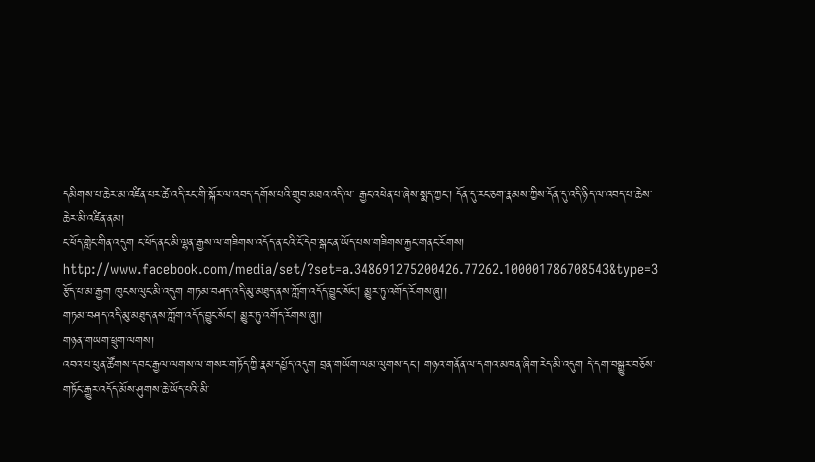དམིགས་པ་ཆེར་མ་འཛིན་པར་ཚེ་འདི་རང་གི་སྐོར་ལ་འབད་དགོས་པའི་གྲུབ་མཐའ་འདི་ལ་ རྒྱང་འཕེན་པ་ཞེས་སྨད་ཀྱང་། དོན་དུ་རང་ཅག་རྣམས་ཀྱིས་དོན་དུ་འདི་ཉིད་ལ་འབད་པ་ཆེས་ཆེར་མི་འཛིན་ནམ།
ང་ཕོད་གླེང་གིན་འདུག ང་ཕོད་ནང་མི་ལྷན་རྒྱས་ལ་གཟིགས་འདོད་ན་ངའི་ངོ་དེབ་སྒང་ན་ཡོད་པས་གཟིགས་རྐྱང་གནང་རོགས། http://www.facebook.com/media/set/?set=a.348691275200426.77262.100001786708543&type=3
རྩོད་པ་མ་རྒྱག ཁུངས་ལུང་མི་འདུག གཏམ་བཤད་འདི་མུ་མཐུད་ནས་ཀློག་འདོད་བྱུང་སོང། མྱུར་ཏུ་འགོད་རོགས་ཞུ།།
གཏམ་བཤད་འདི་མུ་མཐུད་ནས་ཀློག་འདོད་བྱུང་སོང། མྱུར་ཏུ་འགོད་རོགས་ཞུ།།
གཉན་གཡག་ཕྲུག་ལགས།
འབའ་པ་ཕུན་ཚོགས་དབང་རྒྱལ་ལགས་ལ་གསར་གཏོད་ཀྱི་རྣམ་དཔྱོད་འདུག བྲན་གཡོག་ལམ་ལུགས་དང་། གཉའ་གནོན་ལ་དགའ་མཁན་ཞིག་རེད་མི་འདུག དེ་དག་བསྒྱུར་བཅོས་གཏོང་རྒྱུར་འདོད་མོས་ཤུགས་ཆེ་ཡོད་པའི་མི་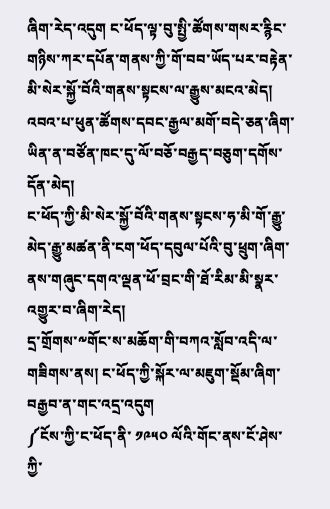ཞིག་རེད་འདུག ང་ཕོད་ལྟ་བུ་སྤྱི་ཚོགས་གསར་རྙིང་གཉིས་ཀར་དཔོན་གནས་ཀྱི་གོ་བབ་ཡོད་པར་བརྟེན་མི་སེར་སྐྱོ་བོའི་གནས་སྟངས་ལ་རྒྱུས་མངའ་མེད།
འབའ་པ་ཕུན་ཚོགས་དབང་རྒྱལ་མགོ་བདེ་ཅན་ཞིག་ཡིན་ན་བཙོན་ཁང་དུ་ལོ་བཅོ་བརྒྱད་བཅུག་དགོས་དོན་མེད།
ང་ཕོད་ཀྱི་མི་སེར་སྐྱོ་བོའི་གནས་སྟངས་ཧ་མི་གོ་རྒྱུ་མེད་རྒྱུ་མཚན་ནི་ངག་ཕོད་དབུལ་པོའི་བུ་ཕྲུག་ཞིག་ནས་གཞུང་དགའ་ལྡན་ཕོ་བྲང་གི་ཐོ་རིམ་མི་སྣར་འགྱུར་བ་ཞིག་རེད།
དྲ་གྲོགས་༸གོང་ས་མཆོག་གི་བཀའ་སློབ་འདི་ལ་གཟིགས་ནས། ང་ཕོད་ཀྱི་སྐོར་ལ་མཇུག་སྡོམ་ཞིག་བརྒྱབ་ན་གང་འདྲ་འདུག
༼ངོས་ཀྱི་ང་ཕོད་ནི་ ༡༩༥༠ ལོའི་གོང་ནས་ངོ་ཤེས་ཀྱི་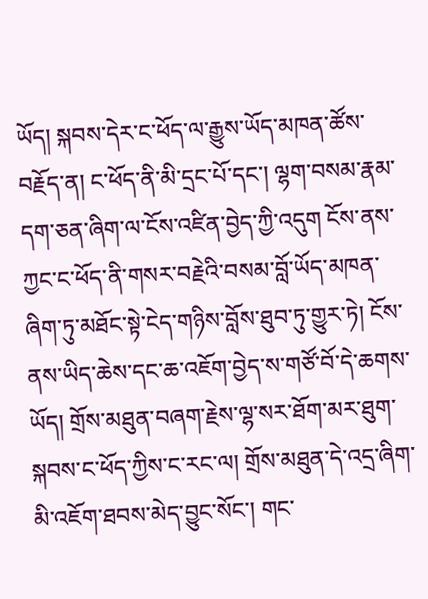ཡོད། སྐབས་དེར་ང་ཕོད་ལ་རྒྱུས་ཡོད་མཁན་ཚོས་བརྗོད་ན། ང་ཕོད་ནི་མི་དྲང་པོ་དང་། ལྷག་བསམ་རྣམ་དག་ཅན་ཞིག་ལ་ངོས་འཛིན་བྱེད་ཀྱི་འདུག ངོས་ནས་ཀྱང་ང་ཕོད་ནི་གསར་བརྗེའི་བསམ་བློ་ཡོད་མཁན་ཞིག་ཏུ་མཐོང་སྟེ་ངེད་གཉིས་བློས་ཐུབ་ཏུ་གྱུར་ཏེ། ངོས་ནས་ཡིད་ཆེས་དང་ཆ་འཇོག་བྱེད་ས་གཙོ་བོ་དེ་ཆགས་ཡོད། གྲོས་མཐུན་བཞག་རྗེས་ལྷ་སར་ཐོག་མར་ཐུག་སྐབས་ང་ཕོད་ཀྱིས་ང་རང་ལ། གྲོས་མཐུན་དེ་འདྲ་ཞིག་མི་འཇོག་ཐབས་མེད་བྱུང་སོང་། གང་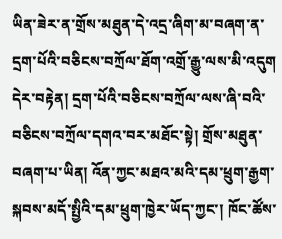ཡིན་ཟེར་ན་གྲོས་མཐུན་དེ་འདྲ་ཞིག་མ་བཞག་ན་དྲག་པོའི་བཅིངས་བཀྲོལ་ཐོག་འགྲོ་རྒྱུ་ལས་མི་འདུག དེར་བརྟེན། དྲག་པོའི་བཅིངས་བཀྲོལ་ལས་ཞི་བའི་བཅིངས་བཀྲོལ་དགའ་བར་མཐོང་སྟེ། གྲོས་མཐུན་བཞག་པ་ཡིན། འོན་ཀྱང་མཐའ་མའི་དམ་ཕྲུག་རྒྱག་སྐབས་མདོ་སྤྱིའི་དམ་ཕྲུག་ཁྱེར་ཡོད་ཀྱང་། ཁོང་ཚོས་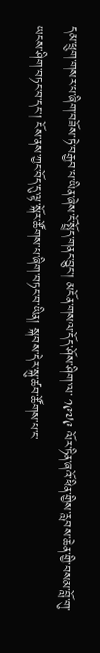དམ་ཕྲུག་གསར་པ་ཞིག་བཟོས་ཏེ་བརྒྱབ་པ་ཡིན་ཞེས་ངོ་སྤྲོད་གནང་བྱུང་། མངོན་གསལ་དོད་ཤོས་ཤིག་ལ་ ༡༩༧༩ ལོར་ཏིན་ཞའོ་ཕིན་གྱིས་རླབས་ཆེན་གྱི་བསམ་བློ་གུ་ཡངས་ཤིག་བཏང་བ་དང་། ངོས་ནས་ཀྱང་བོད་དུ་ལྟ་སྐོར་ཚོགས་པ་ཞིག་བཏང་བ་ཡིན། སྐབས་དེར་སྐུ་ཚབ་ཚོགས་པ་ང་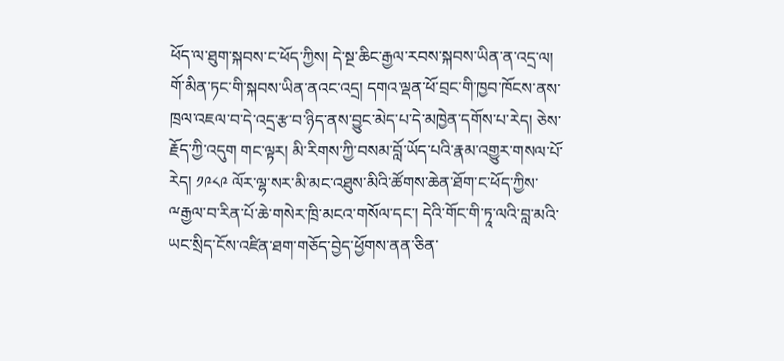ཕོད་ལ་ཐུག་སྐབས་ང་ཕོད་ཀྱིས། དེ་སྔ་ཆིང་རྒྱལ་རབས་སྐབས་ཡིན་ན་འདྲ་ལ། གོ་མིན་ཏང་གི་སྐབས་ཡིན་ནའང་འདྲ། དགའ་ལྡན་ཕོ་བྲང་གི་ཁྱབ་ཁོངས་ནས་ཁྲལ་འཇལ་བ་དེ་འདྲ་རྩ་བ་ཉིད་ནས་བྱུང་མེད་པ་དེ་མཁྱེན་དགོས་པ་རེད། ཅེས་རྗོད་ཀྱི་འདུག གང་ལྟར། མི་རིགས་ཀྱི་བསམ་བློ་ཡོད་པའི་རྣམ་འགྱུར་གསལ་པོ་རེད། ༡༩༨༩ ལོར་ལྷ་སར་མི་མང་འཐུས་མིའི་ཚོགས་ཆེན་ཐོག་ང་ཕོད་ཀྱིས་ྋརྒྱལ་བ་རིན་པོ་ཆེ་གསེར་ཁྲི་མངའ་གསོལ་དང་། དེའི་གོང་གི་ཏཱ་ལའི་བླ་མའི་ཡང་སྲིད་ངོས་འཛིན་ཐག་གཅོད་བྱེད་ཕྱོགས་ནན་ཅིན་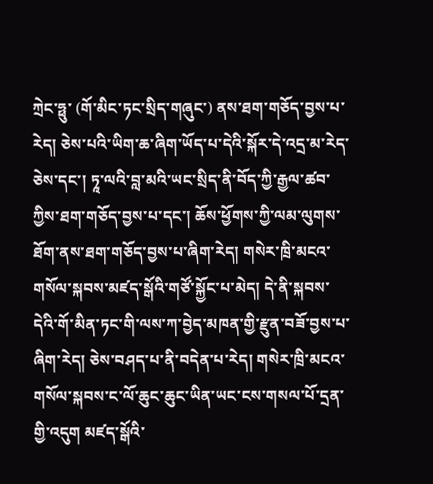ཀྲེང་ཧྥུ་ (གོ་མིང་ཏང་སྲིད་གཞུང་) ནས་ཐག་གཅོད་བྱས་པ་རེད། ཅེས་པའི་ཡིག་ཆ་ཞིག་ཡོད་པ་དེའི་སྐོར་དེ་འདྲ་མ་རེད་ཅེས་དང་། ཏཱ་ལའི་བླ་མའི་ཡང་སྲིད་ནི་བོད་ཀྱི་རྒྱལ་ཚབ་ཀྱིས་ཐག་གཅོད་བྱས་པ་དང་། ཆོས་ཕྱོགས་ཀྱི་ལམ་ལུགས་ཐོག་ནས་ཐག་གཅོད་བྱས་པ་ཞིག་རེད། གསེར་ཁྲི་མངའ་གསོལ་སྐབས་མཛད་སྒོའི་གཙོ་སྐྱོང་པ་མེད། དེ་ནི་སྐབས་དེའི་གོ་མིན་ཏང་གི་ལས་ཀ་བྱེད་མཁན་གྱི་རྫུན་བཟོ་བྱས་པ་ཞིག་རེད། ཅེས་བཤད་པ་ནི་བདེན་པ་རེད། གསེར་ཁྲི་མངའ་གསོལ་སྐབས་ང་ལོ་ཆུང་ཆུང་ཡིན་ཡང་ངས་གསལ་པོ་དྲན་གྱི་འདུག མཛད་སྒོའི་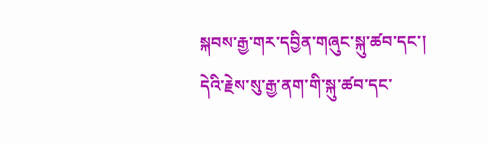སྐབས་རྒྱ་གར་དབྱིན་གཞུང་སྐུ་ཚབ་དང་། དེའི་རྗེས་སུ་རྒྱ་ནག་གི་སྐུ་ཚབ་དང་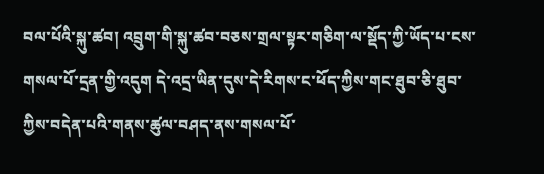བལ་པོའི་སྐུ་ཚབ། འབྲུག་གི་སྐུ་ཚབ་བཅས་གྲལ་སྟར་གཅིག་ལ་སྡོད་ཀྱི་ཡོད་པ་ངས་གསལ་པོ་དྲན་གྱི་འདུག དེ་འདྲ་ཡིན་དུས་དེ་རིགས་ང་ཕོད་ཀྱིས་གང་ཐུབ་ཅི་ཐུབ་ཀྱིས་བདེན་པའི་གནས་ཚུལ་བཤད་ནས་གསལ་པོ་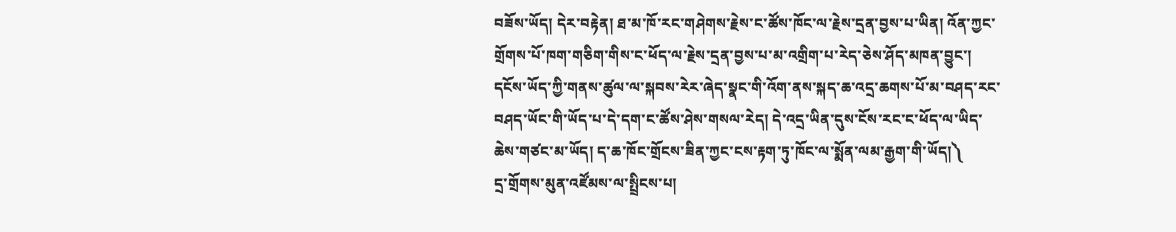བཟོས་ཡོད། དེར་བརྟེན། ཐ་མ་ཁོ་རང་གཤེགས་རྗེས་ང་ཚོས་ཁོང་ལ་རྗེས་དྲན་བྱས་པ་ཡིན། འོན་ཀྱང་གྲོགས་པོ་ཁག་གཅིག་གིས་ང་ཕོད་ལ་རྗེས་དྲན་བྱས་པ་མ་འགྲིག་པ་རེད་ཅེས་ཤོད་མཁན་བྱུང་། དངོས་ཡོད་ཀྱི་གནས་ཚུལ་ལ་སྐབས་རེར་ཞེད་སྣང་གི་འོག་ནས་སྐད་ཆ་འདྲ་ཆགས་པོ་མ་བཤད་རང་བཤད་ཡོང་གི་ཡོད་པ་དེ་དག་ང་ཚོས་ཤེས་གསལ་རེད། དེ་འདྲ་ཡིན་དུས་ངོས་རང་ང་ཕོད་ལ་ཡིད་ཆེས་གཙང་མ་ཡོད། ད་ཆ་ཁོང་གྲོངས་ཟིན་ཀྱང་ངས་རྟག་ཏུ་ཁོང་ལ་སྨོན་ལམ་རྒྱག་གི་ཡོད།༽
དྲ་གྲོགས་མུན་འཛོམས་ལ་སྤྲིངས་པ།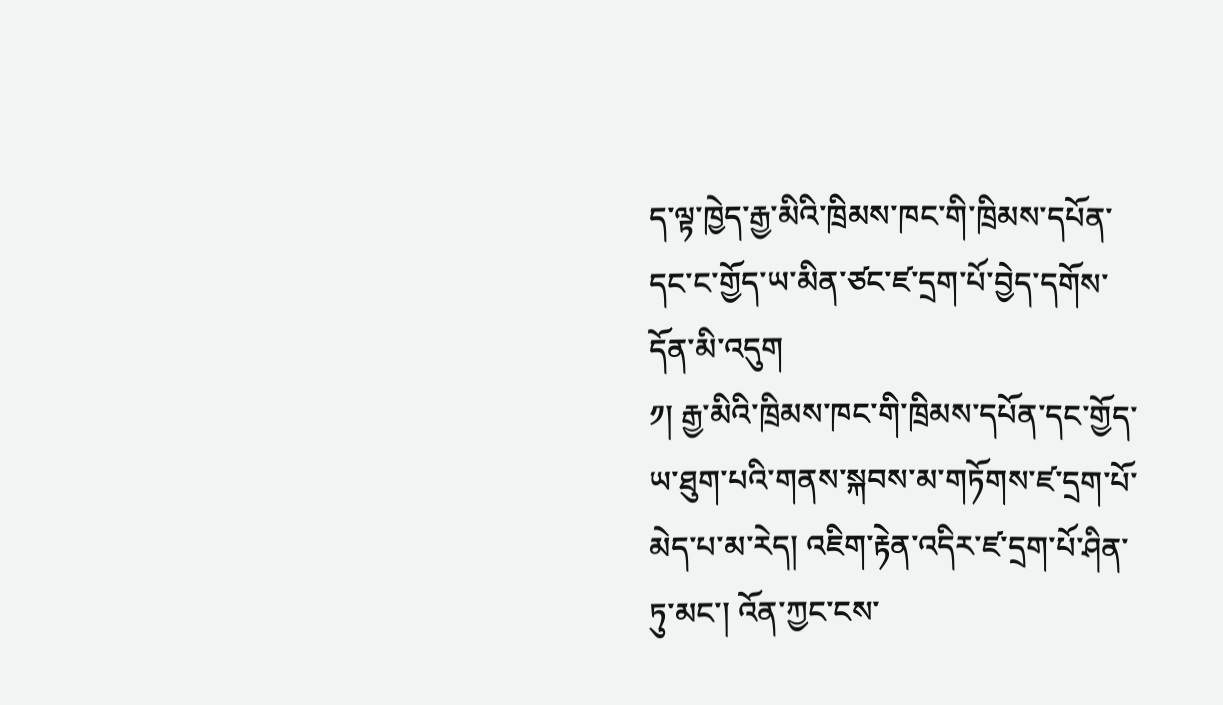ད་ལྟ་ཁྱེད་རྒྱ་མིའི་ཁྲིམས་ཁང་གི་ཁྲིམས་དཔོན་དང་ང་གྱོད་ཡ་མིན་ཙང་ཛ་དྲག་པོ་བྱེད་དགོས་དོན་མི་འདུག
༡། རྒྱ་མིའི་ཁྲིམས་ཁང་གི་ཁྲིམས་དཔོན་དང་གྱོད་ཡ་ཐུག་པའི་གནས་སྐབས་མ་གཏོགས་ཛ་དྲག་པོ་མེད་པ་མ་རེད། འཇིག་རྟེན་འདིར་ཛ་དྲག་པོ་ཤིན་ཏུ་མང་། འོན་ཀྱང་ངས་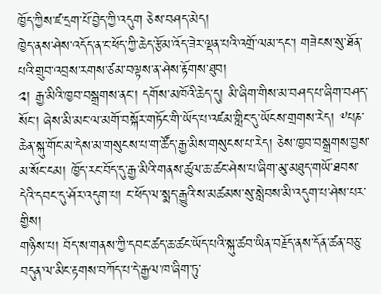ཁྱོད་ཀྱིས་ཛ་དྲག་པོ་བྱེད་ཀྱི་འདུག ཅེས་བཤད་མེད།
ཁྱེད་ནས་ཤེས་འདོད་ན་ང་ཕོད་ཀྱི་ཆེད་རྩོམ་འོད་ཟེར་ལྡན་པའི་འགྲོ་ལམ་དང་། གཟེངས་སུ་ཐོན་པའི་གྲུབ་འབྲས་རགས་ཙམ་བལྟས་ན་ཤེས་རྟོགས་ཐུབ།
༢། རྒྱ་མིའི་ཁྱབ་བསྒྲགས་ནང་། དགོས་མཁོའི་ཆེད་དུ། མི་ཞིག་གིས་མ་བཤད་པ་ཞིག་བཤད་སོང་། ཞེས་མི་མང་ལ་མགོ་བསྐོར་གཏོང་གི་ཡོད་པ་འཛམ་གླིང་དུ་ཡོངས་གྲགས་རེད། ༸པཎ་ཆེན་སྐུ་གོང་མ་དེས་མ་གསུངས་པ་ག་ཚོད་རྒྱ་མིས་གསུངས་པ་རེད། ཅེས་ཁྱབ་བསྒྲགས་བྱས་མ་སོང་ངམ། ཁྱོད་རང་བོད་དུ་རྒྱ་མིའི་གནས་ཚུལ་ཆ་ཚང་ཤེས་པ་ཞིག་མུ་མཐུད་གཡོ་ཐབས་དེའི་དབང་དུ་ཤོར་འདུག་པ། ང་ཕོད་ལ་སྨད་རྒྱུའི་ས་མཚམས་སུ་སླེབས་མི་འདུག་པ་ཤེས་པར་གྱིས།
གཉིས་པ། བོད་ས་གནས་ཀྱི་དབང་ཚད་ཆ་ཚང་ཡོད་པའི་སྐུ་ཚབ་ཡིན་བརྗོད་ནས་དོན་ཚན་བཅུ་བདུན་ལ་མིང་རྟགས་བཀོད་པ་དེ་རྒྱལ་ཁ་ཞིག་ཏུ་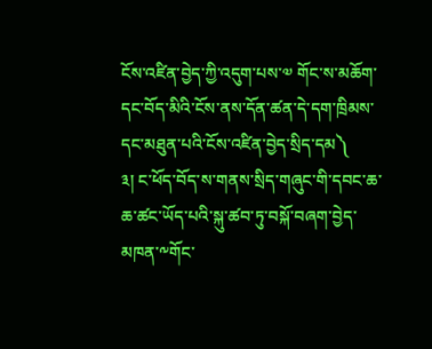ངོས་འཛིན་བྱེད་ཀྱི་འདུག་པས་༧ གོང་ས་མཆོག་དང་བོད་མིའི་ངོས་ནས་དོན་ཚན་དེ་དག་ཁྲིམས་དང་མཐུན་པའི་ངོས་འཛིན་བྱེད་སྲིད་དམ༽
༣། ང་ཕོད་བོད་ས་གནས་སྲིད་གཞུང་གི་དབང་ཆ་ཆ་ཚང་ཡོད་པའི་སྐུ་ཚབ་ཏུ་བསྐོ་བཞག་བྱེད་མཁན་༸གོང་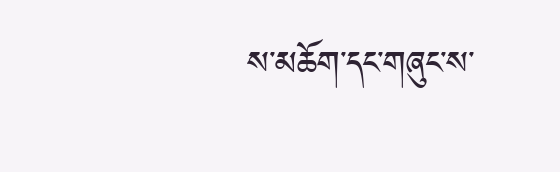ས་མཆོག་དང་གཞུང་ས་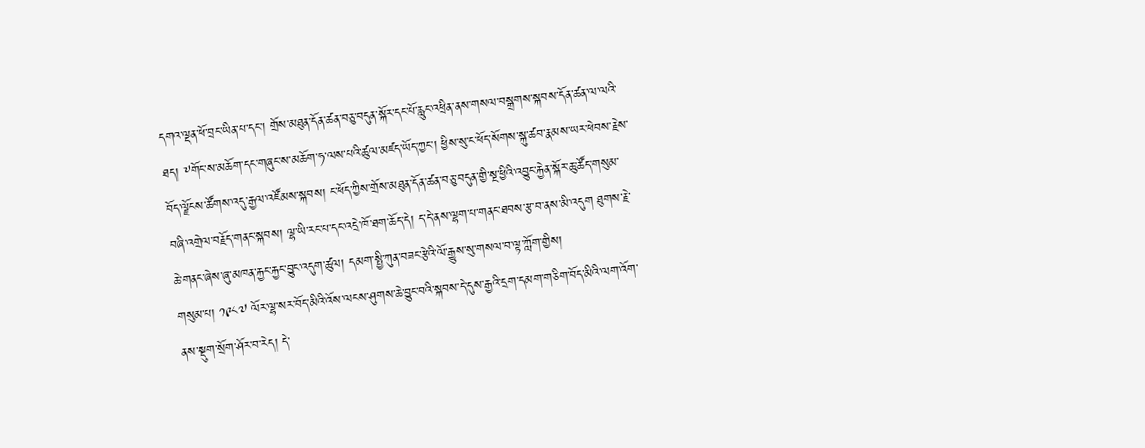དགའ་ལྡན་ཕོ་བྲང་ཡིན་པ་དང་། གྲོས་མཐུན་དོན་ཚན་བཅུ་བདུན་སྐོར་དང་པོ་རླུང་འཕྲིན་ནས་གསལ་བསྒྲགས་སྐབས་དོན་ཚན་ལ་ལའི་ཐད། ༸གོང་ས་མཆོག་དང་གཞུང་ས་མཆོག་ཧ་ལས་པའི་ཚུལ་མཛད་ཡོད་ཀྱང་། ཕྱིས་སུ་ང་ཕོད་སོགས་སྐུ་ཚབ་རྣམས་ཡར་ཕེབས་རྗེས་བོད་ལྗོངས་ཚོགས་འདུ་རྒྱལ་འཛོམས་སྐབས། ང་ཕོད་ཀྱིས་གྲོས་མཐུན་དོན་ཚན་བཅུ་བདུན་གྱི་སྔ་ཕྱིའི་འབྱུང་རྐྱེན་སྐོར་ཆུ་ཚོད་གསུམ་བཞི་འགྲེལ་བརྗོད་གནང་སྐབས། ལྷ་ཡི་རང་པ་དང་འདྲེ་ཁོ་ཐག་ཆོད་དེ། ད་དེ་ནས་ལྷག་པ་གནང་ཐབས་རྩ་བ་ནས་མི་འདུག ཐུགས་རྗེ་ཆེ་གནང་ཞེས་ཞུ་མཁན་རྐྱང་རྐྱང་བྱུང་འདུག་ཚུལ། དམག་སྤྱི་ཀུན་བཟང་རྩེའི་ལོ་རྒྱུས་སུ་གསལ་བ་ལྟ་ཀློག་གྱིས།
གསུམ་པ། ༡༩༨༧ ལོར་ལྷ་སར་བོད་མིའི་འོས་ལངས་ཤུགས་ཆེ་བྱུང་བའི་སྐབས་དེ་དུས་རྒྱའི་དྲག་དམག་གཅིག་བོད་མིའི་ལག་འོག་ནས་སྡུག་སྲོག་ཤོར་བ་རེད། དེ་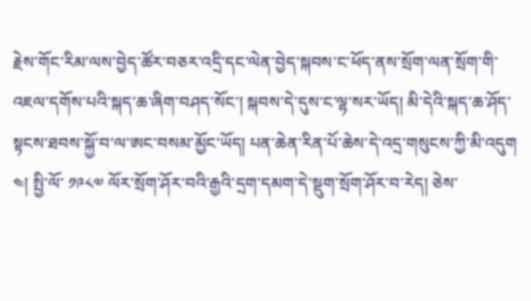རྗེས་གོང་རིམ་ལས་བྱེད་ཚོར་བཅར་འདྲི་དང་ལེན་བྱེད་སྐབས་ང་ཕོད་ནས་སྲོག་ལན་སྲོག་གི་འཇལ་དགོས་པའི་སྐད་ཆ་ཞིག་བཤད་སོང་། སྐབས་དེ་དུས་ང་ལྷ་སར་ཡོད། མི་དེའི་སྐད་ཆ་ཤོད་སྟངས་ཐབས་སྐྱོ་བ་ལ་ཨང་བསམ་མྱོང་ཡོད། པན་ཆེན་རིན་པོ་ཆེས་དེ་འདྲ་གསུངས་ཀྱི་མི་འདུག
༤། སྤྱི་ལོ་ ༡༩༨༧ ལོར་སྲོག་ཤོར་བའི་རྒྱའི་དྲག་དམག་དེ་སྡུག་སྲོག་ཤོར་བ་རེད། ཅེས་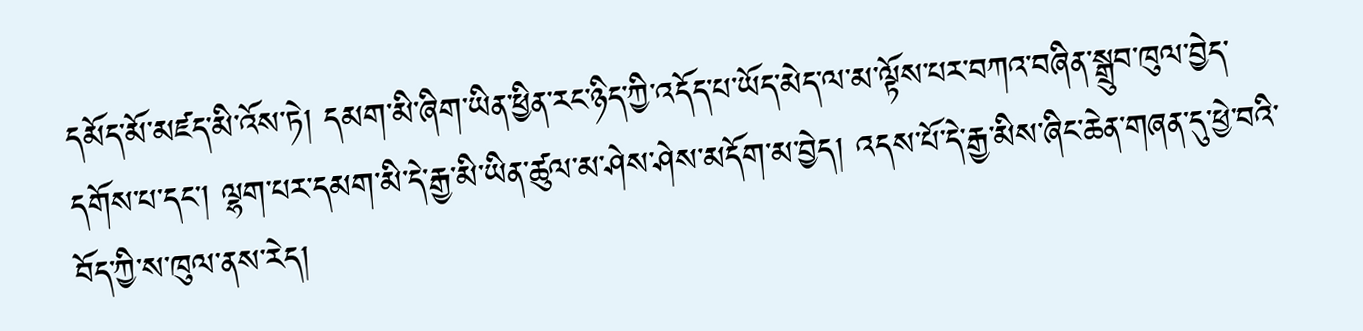དམོད་མོ་མཛད་མི་འོས་ཏེ། དམག་མི་ཞིག་ཡིན་ཕྱིན་རང་ཉིད་ཀྱི་འདོད་པ་ཡོད་མེད་ལ་མ་ལྟོས་པར་བཀའ་བཞིན་སྒྲུབ་ཁུལ་བྱེད་དགོས་པ་དང་། ལྷག་པར་དམག་མི་དེ་རྒྱ་མི་ཡིན་ཚུལ་མ་ཤེས་ཤེས་མདོག་མ་བྱེད། འདས་པོ་དེ་རྒྱ་མིས་ཞིང་ཆེན་གཞན་དུ་ཕྱེ་བའི་བོད་ཀྱི་ས་ཁུལ་ནས་རེད།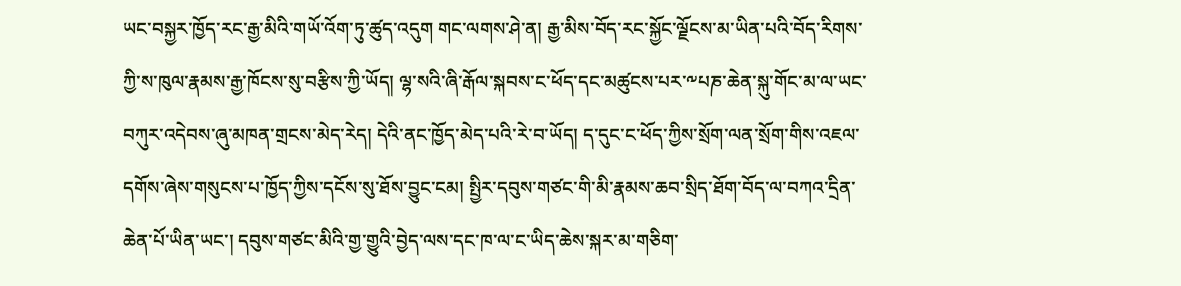ཡང་བསྐྱར་ཁྱོད་རང་རྒྱ་མིའི་གཡོ་འོག་ཏུ་ཚུད་འདུག གང་ལགས་ཤེ་ན། རྒྱ་མིས་བོད་རང་སྐྱོང་ལྗོངས་མ་ཡིན་པའི་བོད་རིགས་ཀྱི་ས་ཁུལ་རྣམས་རྒྱ་ཁོངས་སུ་བརྩིས་ཀྱི་ཡོད། ལྷ་སའི་ཞི་རྒོལ་སྐབས་ང་ཕོད་དང་མཚུངས་པར་༸པཎ་ཆེན་སྐུ་གོང་མ་ལ་ཡང་བཀུར་འདེབས་ཞུ་མཁན་གྲངས་མེད་རེད། དེའི་ནང་ཁྱོད་མེད་པའི་རེ་བ་ཡོད། ད་དུང་ང་ཕོད་ཀྱིས་སྲོག་ལན་སྲོག་གིས་འཇལ་དགོས་ཞེས་གསུངས་པ་ཁྱོད་ཀྱིས་དངོས་སུ་ཐོས་བྱུང་ངམ། སྤྱིར་དབུས་གཙང་གི་མི་རྣམས་ཆབ་སྲིད་ཐོག་བོད་ལ་བཀའ་དྲིན་ཆེན་པོ་ཡིན་ཡང་། དབུས་གཙང་མིའི་གྱ་གྱུའི་བྱེད་ལས་དང་ཁ་ལ་ང་ཡིད་ཆེས་སྐར་མ་གཅིག་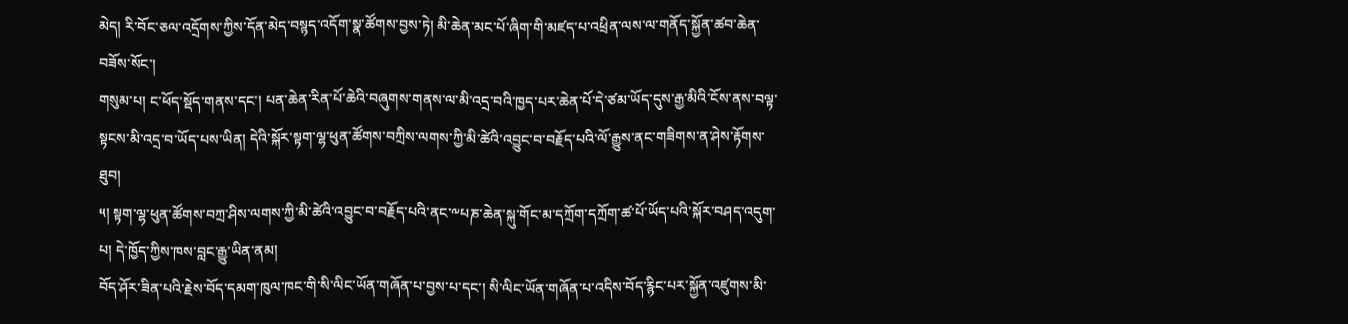མེད། རི་བོང་ཅལ་འདྲོགས་ཀྱིས་དོན་མེད་བསྙད་འདོག་སྣ་ཚོགས་བྱས་ཏེ། མི་ཆེན་མང་པོ་ཞིག་གི་མཛད་པ་འཕྲིན་ལས་ལ་གནོད་སྐྱོན་ཚབ་ཆེན་བཟོས་སོང་།
གསུམ་པ། ང་ཕོད་སྡོད་གནས་དང་། པན་ཆེན་རིན་པོ་ཆེའི་བཞུགས་གནས་ལ་མི་འདྲ་བའི་ཁྱད་པར་ཆེན་པོ་དེ་ཙམ་ཡོད་དུས་རྒྱ་མིའི་ངོས་ནས་བལྟ་སྟངས་མི་འདྲ་བ་ཡོད་པས་ཡིན། དེའི་སྐོར་སྟག་ལྷ་ཕུན་ཚོགས་བཀྲིས་ལགས་ཀྱི་མི་ཚེའི་འབྱུང་བ་བརྗོད་པའི་ལོ་རྒྱུས་ནང་གཟིགས་ན་ཤེས་རྟོགས་ཐུབ།
༥། སྟག་ལྷ་ཕུན་ཚོགས་བཀྲ་ཤིས་ལགས་ཀྱི་མི་ཚེའི་འབྱུང་བ་བརྗོད་པའི་ནང་༸པཎ་ཆེན་སྐུ་གོང་མ་དཀྲོག་དཀྲོག་ཚ་པོ་ཡོད་པའི་སྐོར་བཤད་འདུག་པ། དེ་ཁྱོད་ཀྱིས་ཁས་བླང་རྒྱུ་ཡིན་ནམ།
བོད་ཤོར་ཟིན་པའི་རྗེས་བོད་དམག་ཁུལ་ཁང་གི་སི་ལིང་ཡོན་གཞོན་པ་བྱས་པ་དང་། སི་ལིང་ཡོན་གཞོན་པ་འདིས་བོད་རྙིང་པར་སྐྱོན་འཛུགས་མི་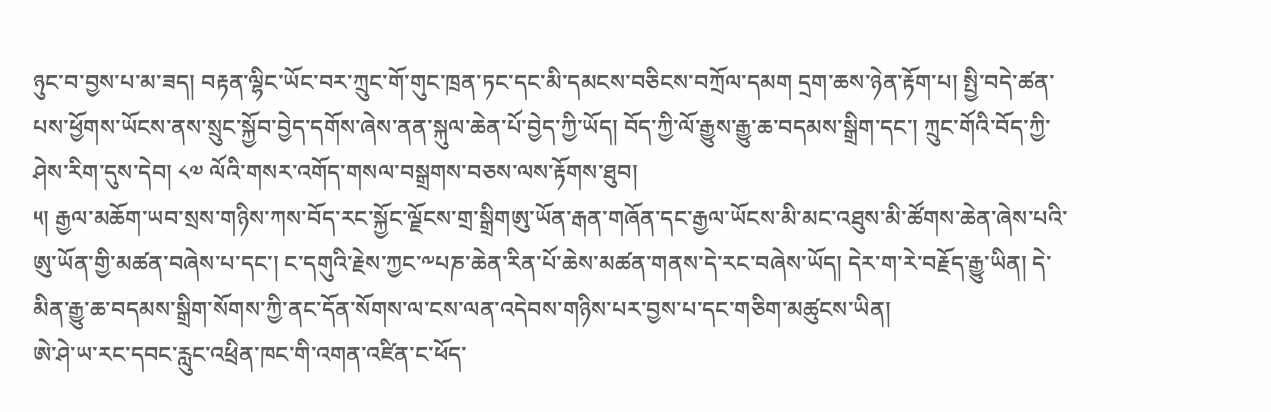ཉུང་བ་བྱས་པ་མ་ཟད། བརྟན་ལྷིང་ཡོང་བར་ཀྲུང་གོ་གུང་ཁྲན་ཏང་དང་མི་དམངས་བཅིངས་བཀྲོལ་དམག དྲག་ཆས་ཉེན་རྟོག་པ། སྤྱི་བདེ་ཚན་པས་ཕྱོགས་ཡོངས་ནས་སྲུང་སྐྱོབ་བྱེད་དགོས་ཞེས་ནན་སྐུལ་ཆེན་པོ་བྱེད་ཀྱི་ཡོད། བོད་ཀྱི་ལོ་རྒྱུས་རྒྱུ་ཆ་བདམས་སྒྲིག་དང་། ཀྲུང་གོའི་བོད་ཀྱི་ཤེས་རིག་དུས་དེབ། ༨༧ ལོའི་གསར་འགོད་གསལ་བསྒྲགས་བཅས་ལས་རྟོགས་ཐུབ།
༥། རྒྱལ་མཆོག་ཡབ་སྲས་གཉིས་ཀས་བོད་རང་སྐྱོང་ལྗོངས་གྲ་སྒྲིགཨུ་ཡོན་རྒན་གཞོན་དང་རྒྱལ་ཡོངས་མི་མང་འཐུས་མི་ཚོགས་ཆེན་ཞེས་པའི་ཨུ་ཡོན་གྱི་མཚན་བཞེས་པ་དང་། ང་དགུའི་རྗེས་ཀྱང་༸པཎ་ཆེན་རིན་པོ་ཆེས་མཚན་གནས་དེ་རང་བཞེས་ཡོད། དེར་ག་རེ་བརྗོད་རྒྱུ་ཡིན། དེ་མིན་རྒྱུ་ཆ་བདམས་སྒྲིག་སོགས་ཀྱི་ནང་དོན་སོགས་ལ་ངས་ལན་འདེབས་གཉིས་པར་བྱས་པ་དང་གཅིག་མཚུངས་ཡིན།
ཨེ་ཤེ་ཡ་རང་དབང་རླུང་འཕྲིན་ཁང་གི་འགན་འཛིན་ང་ཕོད་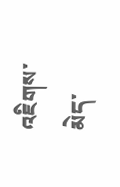འཇིགས་མེད་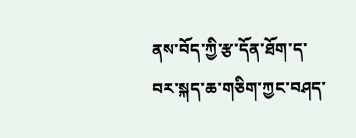ནས་བོད་ཀྱི་རྩ་དོན་ཐོག་ད་བར་སྐད་ཆ་གཅིག་ཀྱང་བཤད་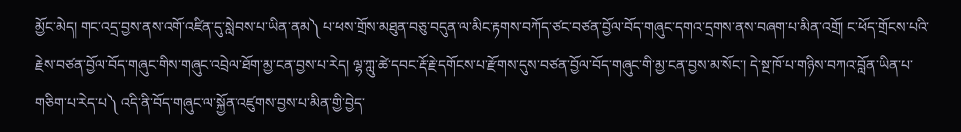མྱོང་མེད། གང་འདྲ་བྱས་ནས་འགོ་འཛིན་དུ་སླེབས་པ་ཡིན་ནམ༽ པ་ཕས་གྲོས་མཐུན་བཅུ་བདུན་ལ་མིང་རྟགས་བཀོད་ཙང་བཙན་བྱོལ་བོད་གཞུང་དགའ་དྲགས་ནས་བཞག་པ་མིན་འགྲོ། ང་ཕོད་གྲོངས་པའི་རྗེས་བཙན་བྱོལ་བོད་གཞུང་གིས་གཞུང་འབྲེལ་ཐོག་མྱ་ངན་བྱས་པ་རེད། ལྷ་ཀླུ་ཚེ་དབང་རྡོ་རྗེ་དགོངས་པ་རྫོགས་དུས་བཙན་བྱོལ་བོད་གཞུང་གི་མྱ་ངན་བྱས་མ་སོང་། དེ་སྔ་ཁོ་པ་གཉིས་བཀའ་བློན་ཡིན་པ་གཅིག་པ་རེད་པ༽ འདི་ནི་བོད་གཞུང་ལ་སྐྱོན་འཛུགས་བྱས་པ་མིན་གྱི་བྱེད་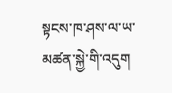སྟངས་ཁ་ཤས་ལ་ཡ་མཚན་སྐྱེ་གི་འདུག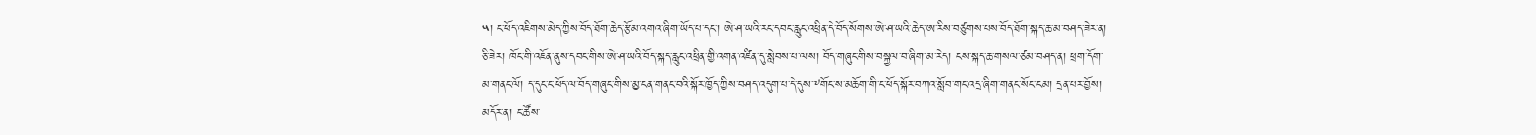༥། ང་ཕོད་འཇིགས་མེད་ཀྱིས་བོད་ཐོག་ཆེད་རྩོམ་འགའ་ཞིག་ཡོད་པ་དང་། ཨེ་ཤ་ཡའི་རང་དབང་རླུང་འཕྲིན་དེ་བོད་སོགས་ཨེ་ཤ་ཡའི་ཆེད་ཨ་རིས་བཙུགས་པས་བོད་ཐོག་སྐད་ཆ་མ་བཤད་ཟེར་ན། ཅི་ཟེར། ཁོང་གི་འཇོན་ནུས་དབང་གིས་ཨེ་ཤ་ཡའི་བོད་སྐད་རླུང་འཕྲིན་གྱི་འགན་འཛིན་དུ་སླེབས་པ་ལས། བོད་གཞུང་གིས་བསྐྱལ་བ་ཞིག་མ་རེད། ངས་སྐད་ཆ་གསལ་ཙམ་བཤད་ན། ཕྲག་དོག་མ་གནང་ལོ། ད་དུང་ང་ཕོད་ལ་བོད་གཞུང་གིས་མྱ་ངན་གནང་བའི་སྐོར་ཁྱོད་ཀྱིས་བཤད་འདུག་པ་དེ་དུས་༸གོང་ས་མཆོག་གི་ང་ཕོད་སྐོར་བཀའ་སློབ་གང་འདྲ་ཞིག་གནང་སོང་ངམ། དྲན་པར་བྱོས།
མདོར་ན། ང་ཚོས་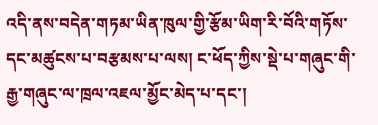འདི་ནས་བདེན་གཏམ་ཡིན་ཁུལ་གྱི་རྩོམ་ཡིག་རི་བོའི་གཏོས་དང་མཚུངས་པ་བརྩམས་པ་ལས། ང་ཕོད་ཀྱིས་སྡེ་པ་གཞུང་གི་རྒྱ་གཞུང་ལ་ཁྲལ་འཇལ་མྱོང་མེད་པ་དང་།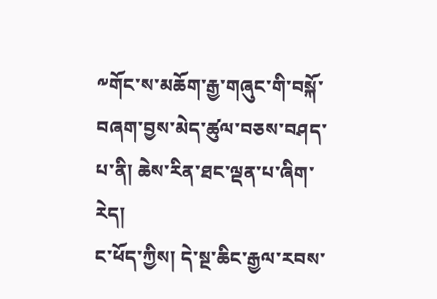༸གོང་ས་མཆོག་རྒྱ་གཞུང་གི་བསྐོ་བཞག་བྱས་མེད་ཚུལ་བཅས་བཤད་པ་ནི། ཆེས་རིན་ཐང་ལྡན་པ་ཞིག་རེད།
ང་ཕོད་ཀྱིས། དེ་སྔ་ཆིང་རྒྱལ་རབས་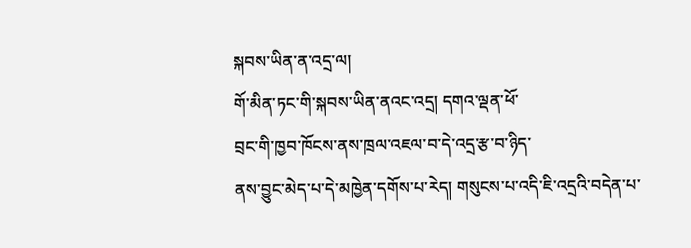སྐབས་ཡིན་ན་འདྲ་ལ།
གོ་མིན་ཏང་གི་སྐབས་ཡིན་ནའང་འདྲ། དགའ་ལྡན་ཕོ་
བྲང་གི་ཁྱབ་ཁོངས་ནས་ཁྲལ་འཇལ་བ་དེ་འདྲ་རྩ་བ་ཉིད་
ནས་བྱུང་མེད་པ་དེ་མཁྱེན་དགོས་པ་རེད། གསུངས་པ་འདི་ཇི་འདྲའི་བདེན་པ་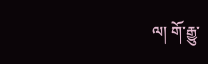ལ། གོ་རྒྱུ་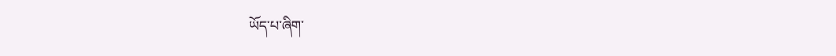ཡོད་པ་ཞིག་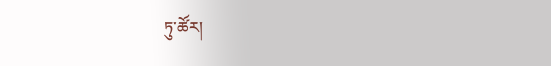ཏུ་ཚོར།